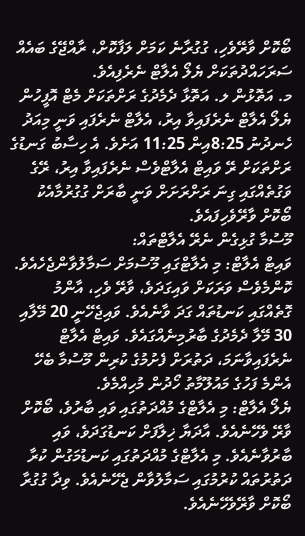ބޯކޮށް ވާރޭވެހި، ގުގުރާނެ ކަމަށް ލަފާކޮށް، ރާއްޖޭގެ ބައެއް ސަރަހައްދުތަކަށް ޔެލޯ އެލާޓް ނެރެފިއެވެ.
މ. އަތޮޅުން ލ. އަތޮޅާ ދެމެދުގެ ރަށްތަކަށް މެޓް އޮފީހުން ޔެލޯ އެލާޓް ނެރެފައިވާ އިރު، އެލާޓް ނެރެފައި ވަނީ މިއަދު ހެނދުނު 8:25އިން 11:25 އަށެވެ. އެ ހިސާބު ގަނޑުގެ ރަށްތަކަށް ރޭ ވައިޓް އެލާޓްވެސް ނެރެފައިވާ އިރު، ރޭގެ ވަގުތެއްގައި ގިނަ ރަށްރަށަށް ވަނީ ބާރަށް ގުގުރުމާއެކު ބޯކޮށް ވާރޭވެހިފައެވެ.
މޫސުމާ ގުޅިގެން ނެރޭ އެލާޓްތައް:
ވައިޓް އެލާޓް: މި އެލާޓްގައި މޫސުމަށް ސަމާލުވާންޖެހެއެވެ. ކޮންމެވެސް ވަރަކަށް ވައިގަދަވެ، ވާރޭ ވެހި، އާންމު ގޮތެއްގައި ކަނޑުތައް ގަދަ ވާނެއެވެ. ވައިޖެހޭނީ 20 މޭލާއި 30 މޭލާ ދެމެދުގެ ބާރުމިނެއްގައެވެ. ވައިޓް އެލާޓް ނެރެފައިވާނަމަ، ދަތުރަށް ފެށުމުގެ ކުރިން މޫސުމާ ބެހޭ އެންމެ ފަހުގެ މައުލޫމާތު ހޯދުން މުހިއްމެވެ.
ޔެލޯ އެލާޓް: މި އެލާޓްގެ މުއްދަތުގައި ވައި ބާރުވެ، ބޯކޮށް ވާރޭ ވެހޭނެއެވެ. އާދަޔާ ޚިލާފަށް ކަނޑުގަދަވެ، ވައި ބާރުވާނެއެވެ. މި އެލާޓްގެ މުއްދަތުގައި ކަނޑުމަގުން ކުރާ ދަތުރުތައް ކުރުމުގައި ސަމާލުވާން ޖެހޭނެއެވެ. ވިދާ ގުގުރާ ބޯކޮށް ވާރޭވެހޭނެއެވެ.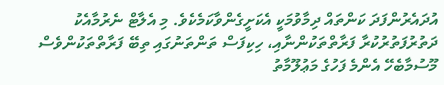އުދައެރުންފަދަ ކަންތައް ދިމާވުމަކީ އެކަށީގެންވާކަމެކެވެ. މި އެލާޓް ނެރުމާއެކު ދަތުރުފަތުރުކުރާ ފަރާތްތަކުންނާއި، ހިކިފަސް ތަންތަނުގައި ތިބޭ ފަރާތްތަކުންވެސް މޫސުމާބެހޭ އެންމެ ފަހުގެ މަޢުލޫމާތު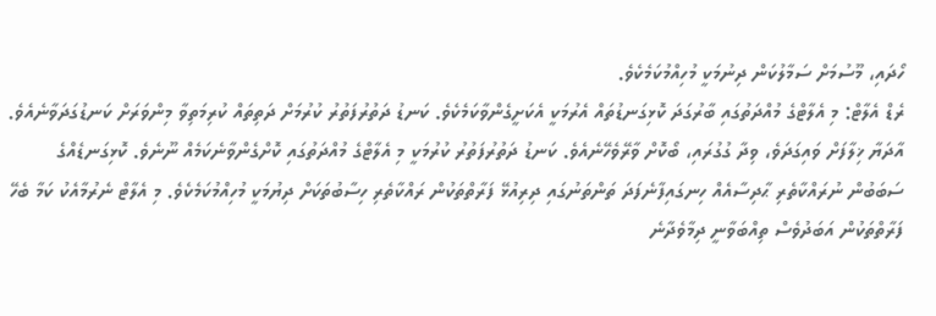ހޯދައި، މޫސުމަށް ސަމާލުކަން ދިނުމަކީ މުހިއްމުކަމެކެވެ.
ރެޑް އެލާޓް: މި އެލާޓްގެ މުއްދަތުގައި ބާރުގަދަ ކޮޅިގަނޑުތައް އެރުމަކީ އެކަށީގެންވާކަމެކެވެ. ކަނޑު ދަތުރުފަތުރު ކުރުމަށް ދަތިތައް ކުރިމަތިވާ މިންވަރަށް ކަނޑުގަދަވާނެއެވެ. އާދަޔާ ޚިލާފަށް ވައިގަދަވެ، ވިދާ ގުގުރައި، ބޯކޮށް ވާރޭވެހޭނެއެވެ. ކަނޑު ދަތުރުފަތުރު ކުރުމަކީ މި އެލާޓްގެ މުއްދަތުގައި ކޮށްގެންވާނެކަމެއް ނޫނެވެ. ކޮޅިގަނޑެއްގެ ސަބަބުން ނުރައްކާތެރި ޙާދިސާއެއް ހިނގައިފާނެފަދަ ތަންތަނުގައި ދިރިއުޅޭ ފަރާތްތަކުން ރައްކާތެރި ހިސާބުތަކަށް ދިޔުމަކީ މުހިއްމުކަމެކެވެ. މި އެލާޓް ނެރުމާއެކު ކަމާ ބެހޭ ފަރާތްތަކުން އަބަދުވެސް ތިއްބަވާނީ ދިމާވެދާނެ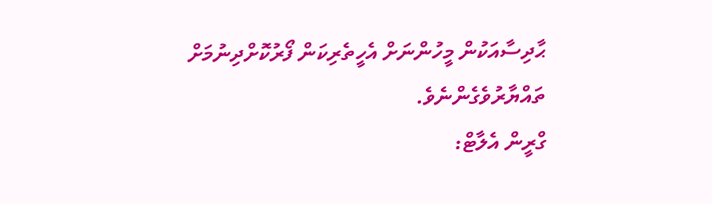ޙާދިސާއަކުން މީހުންނަށް އެހީތެރިކަން ފޯރުކޮށްދިނުމަށް ތައްޔާރުވެގެންނެވެ.
ގްރީން އެލާޓް: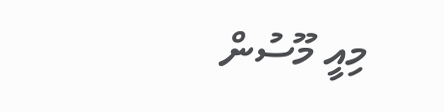މިއީ މޫސުން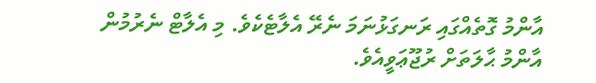އާންމު ގޮތެއްގައި ރަނގަޅުނަމަ ނެރޭ އެލާޓެކެވެ. މި އެލާޓް ނެރުމުން އާންމު ޙާލަތަށް ރުޖޫޢަވީއެވެ.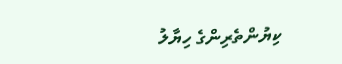ކިޔުންތެރިންގެ ހިޔާލު